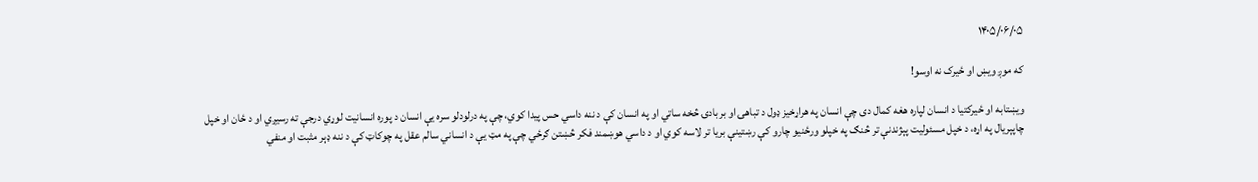۱۴۰۵/۰۶/۰۵

که موږ ويښ او ځيرک نه اوسو!

ويښتابه او ځيرکتيا د انسان لپاره هغه کمال دی چې انسان په هراړخيز ډول د تباهۍ او بربادۍ څخه ساتي او په انسان کې د ننه داسي حس پيدا کوي، چې په درلودلو سره يې انسان د پوره انسانيت لوړي درجې ته رسيږي او د ځان او خپل چاپېريال په اړه، د خپل مسئوليت پېژندنې تر څنګ په خپلو ورځنيو چارو کې رښتينې بريا تر لاسه کوي او د داسي هوښمند فکر څښتن ګرځي چې په مټ يې د انساني سالم عقل په چوکاټ کې د ننه ډېر مثبت او منفي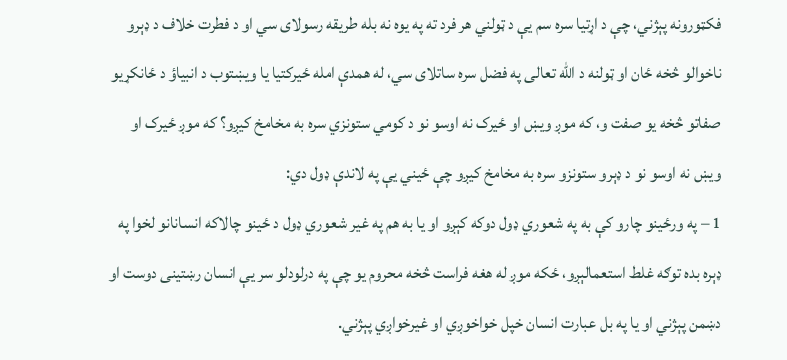فکټورونه پېژني، چې د اړتيا سره سم يې د ټولني هر فرد ته په يوه نه بله طريقه رسولای سي او د فطرت خلاف د ډېرو ناخوالو څخه ځان او ټولنه د الله تعالی په فضل سره ساتلای سي، له همدې امله ځيرکتيا يا ويښتوب د انبياؤ د ځانکړيو صفاتو څخه يو صفت و، که موږ ويښ او ځيرک نه اوسو نو د کومي ستونزي سره به مخامخ کيږو؟ که موږ ځيرک او ويښ نه اوسو نو د ډېرو ستونزو سره به مخامخ کيږو چې ځيني يې په لاندې ډول دي:
1 – په ورځينو چارو کې به په شعوري ډول دوکه کېږو او يا به هم په غير شعوري ډول د ځينو چالاکه انسانانو لخوا په ډېره بده توګه غلط استعمالېږو، ځکه موږ له هغه فراست څخه محروم يو چې په درلودلو سر يې انسان رښتينی دوست او دښمن پېژني او يا په بل عبارت انسان خپل خواخوږي او غيرخواږي پېژني.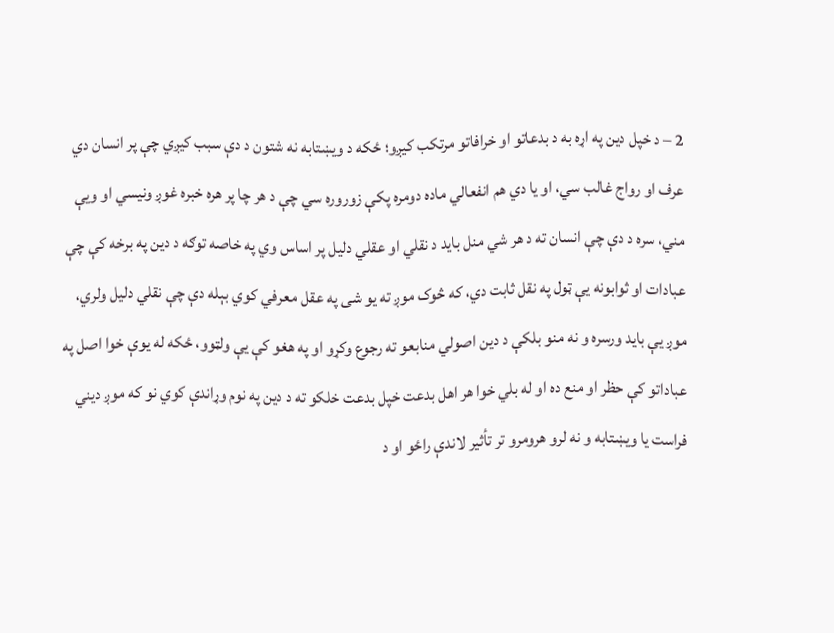2 – د خپل دين په اړه به د بدعاتو او خرافاتو مرتکب کيږو؛ ځکه د ويښتابه نه شتون د دې سبب کيږي چې پر انسان دي عرف او رواج غالب سي، او يا دي هم انفعالي ماده دومره پکې زوروره سي چې د هر چا پر هره خبره غوږ ونيسي او ويې مني، سره د دې چې انسان ته د هر شي منل بايد د نقلي او عقلي دليل پر اساس وي په خاصه توګه د دين په برخه کې چې عبادات او ثوابونه يې ټول په نقل ثابت دي، که څوک موږ ته يو شی په عقل معرفي کوي بېله دې چې نقلي دليل ولري، موږ يې بايد ورسره و نه منو بلکې د دين اصولي منابعو ته رجوع وکړو او په هغو کې يې ولټوو، ځکه له يوې خوا اصل په عباداتو کې حظر او منع ده او له بلي خوا هر اهل بدعت خپل بدعت خلکو ته د دين په نوم وړاندې کوي نو که موږ ديني فراست يا ويښتابه و نه لرو هرومرو تر تأثير لاندې راځو او د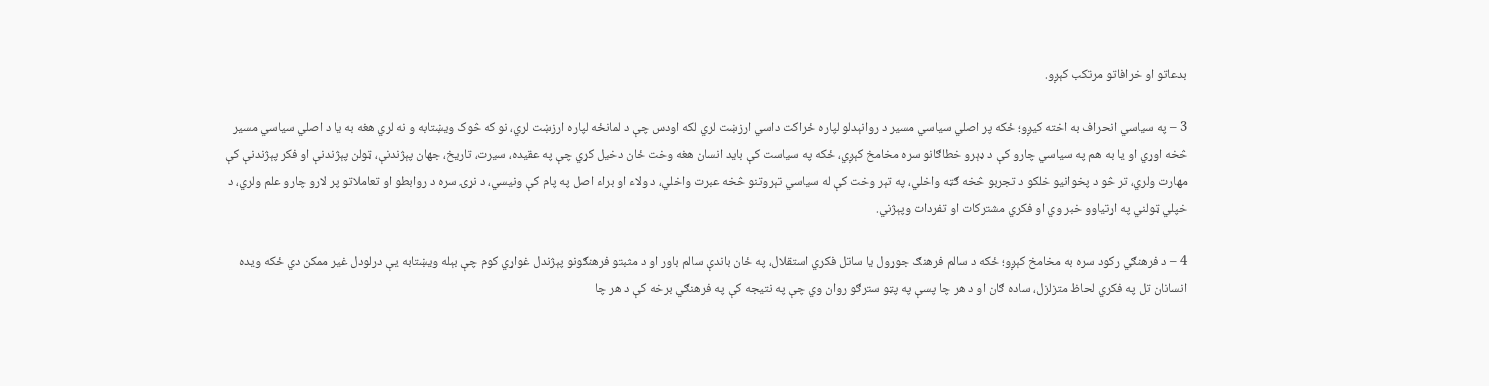بدعاتو او خرافاتو مرتکب کېږو.

3 – په سياسي انحراف به اخته کيږو؛ ځکه پر اصلي سياسي مسير د روانېدلو لپاره ځراکت داسي ارزښت لري لکه اودس چې د لمانځه لپاره ارزښت لري، نو که څوک ويښتابه و نه لري هغه به يا د اصلي سياسي مسير څخه اوړي او يا به هم په سياسي چارو کې د ډېرو خطاګانو سره مخامخ کېږي، ځکه په سياست کې بايد انسان هغه وخت ځان دخيل کړي چې په عقيده، سيرت، تاريخ، جهان پېژندنې، ټولن پېژندنې او فکر پېژندنې کې مهارت ولري، تر څو د پخوانيو خلکو د تجربو څخه ګټه واخلي، په تېر وخت کې له سياسي تېروتنو څخه عبرت واخلي، د ولاء او براء اصل په پام کې ونيسي، د نړۍ سره د روابطو او تعاملاتو پر لارو چارو علم ولري، د خپلي ټولني په اړتياوو خبر وي او فکري مشترکات او تفردات وپېژني.

4 – د فرهنګي رکود سره به مخامخ کېږو؛ ځکه د سالم فرهنګ جوړول يا ساتل فکري استقلال، په ځان باندې سالم باور او د مثبتو فرهنګونو پېژندل غواړي کوم چې بېله ويښتابه يې درلودل غير ممکن دي ځکه ويده انسانان تل په فکري لحاظ متزلزل، ساده ګان او د هر چا پسې په پټو سترګو روان وي چې په نتيجه کې په فرهنګي برخه کې د هر چا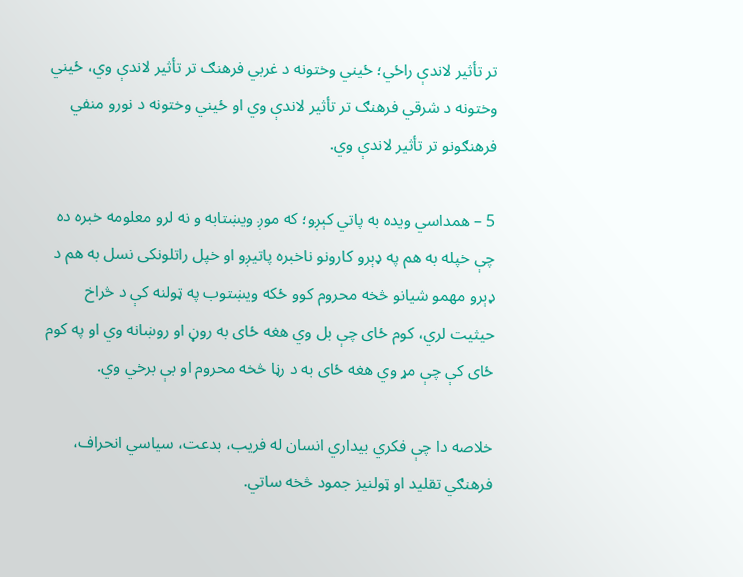تر تأثير لاندې راځي؛ ځيني وختونه د غربي فرهنګ تر تأثير لاندې وي، ځيني وختونه د شرقي فرهنګ تر تأثير لاندې وي او ځيني وختونه د نورو منفي فرهنګونو تر تأثير لاندې وي.

5 – همداسي ويده به پاتي کېږو؛ که موږ ويښتابه و نه لرو معلومه خبره ده چې خپله به هم په ډېرو کارونو ناخبره پاتيږو او خپل راتلونکی نسل به هم د ډېرو مهمو شيانو څخه محروم کوو ځکه ويښتوب په ټولنه کې د څراخ حيثيت لري، کوم ځای چې بل وي هغه ځای به روڼ او روښانه وي او په کوم ځای کې چې مړ وي هغه ځای به د رڼا څخه محروم او بې برخي وي.

خلاصه دا چې فکري بیداري انسان له فریب، بدعت، سیاسي انحراف، فرهنګي تقلید او ټولنیز جمود څخه ساتي.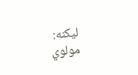ليکنه: مولوي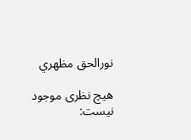نورالحق مظهري

هیچ نظری موجود نیست: